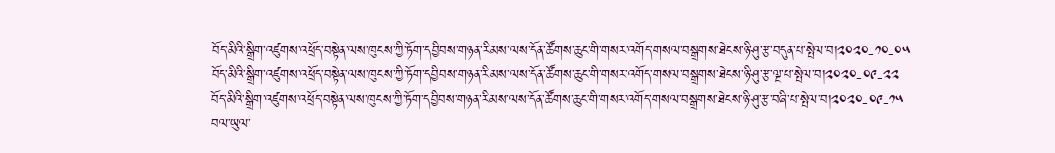བོད་མིའི་སྒྲིག་འཛུགས་འཕྲོད་བསྟེན་ལས་ཁུངས་ཀྱི་ཏོག་དབྱིབས་གཉན་རིམས་ལས་དོན་ཚོགས་ཆུང་གི་གསར་འགོད་གསལ་བསྒྲགས་ཐེངས་ཉི་ཤུ་རྩ་བདུན་པ་སྤེལ་བ།༢༠༢༠-༡༠-༠༥
བོད་མིའི་སྒྲིག་འཛུགས་འཕྲོད་བསྟེན་ལས་ཁུངས་ཀྱི་ཏོག་དབྱིབས་གཉན་རིམས་ལས་དོན་ཚོགས་ཆུང་གི་གསར་འགོད་གསལ་བསྒྲགས་ཐེངས་ཉི་ཤུ་རྩ་ལྔ་པ་སྤེལ་བ།༢༠༢༠-༠༩-༢༢
བོད་མིའི་སྒྲིག་འཛུགས་འཕྲོད་བསྟེན་ལས་ཁུངས་ཀྱི་ཏོག་དབྱིབས་གཉན་རིམས་ལས་དོན་ཚོགས་ཆུང་གི་གསར་འགོད་གསལ་བསྒྲགས་ཐེངས་ཉི་ཤུ་རྩ་བཞི་པ་སྤེལ་བ།༢༠༢༠-༠༩-༡༥
བལ་ཡུལ་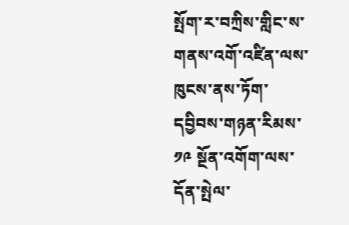སྤོག་ར་བཀྲིས་གླིང་ས་གནས་འགོ་འཛིན་ལས་ཁུངས་ནས་ཏོག་དབྱིབས་གཉན་རིམས་ ༡༩ སྔོན་འགོག་ལས་དོན་སྤེལ་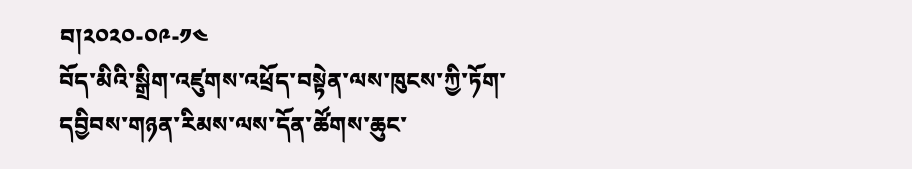བ།༢༠༢༠-༠༩-༡༤
བོད་མིའི་སྒྲིག་འཛུགས་འཕྲོད་བསྟེན་ལས་ཁུངས་ཀྱི་ཏོག་དབྱིབས་གཉན་རིམས་ལས་དོན་ཚོགས་ཆུང་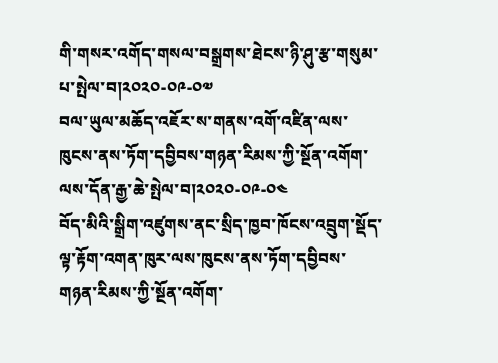གི་གསར་འགོད་གསལ་བསྒྲགས་ཐེངས་ཉི་ཤུ་རྩ་གསུམ་པ་སྤེལ་བ།༢༠༢༠-༠༩-༠༧
བལ་ཡུལ་མཆོད་འཇོར་ས་གནས་འགོ་འཛིན་ལས་ཁུངས་ནས་ཏོག་དབྱིབས་གཉན་རིམས་ཀྱི་སྔོན་འགོག་ལས་དོན་རྒྱ་ཆེ་སྤེལ་བ།༢༠༢༠-༠༩-༠༤
བོད་མིའི་སྒྲིག་འཛུགས་ནང་སྲིད་ཁྱབ་ཁོངས་འབྲུག་སྡོད་ལྟ་རྟོག་འགན་ཁུར་ལས་ཁུངས་ནས་ཏོག་དབྱིབས་གཉན་རིམས་ཀྱི་སྔོན་འགོག་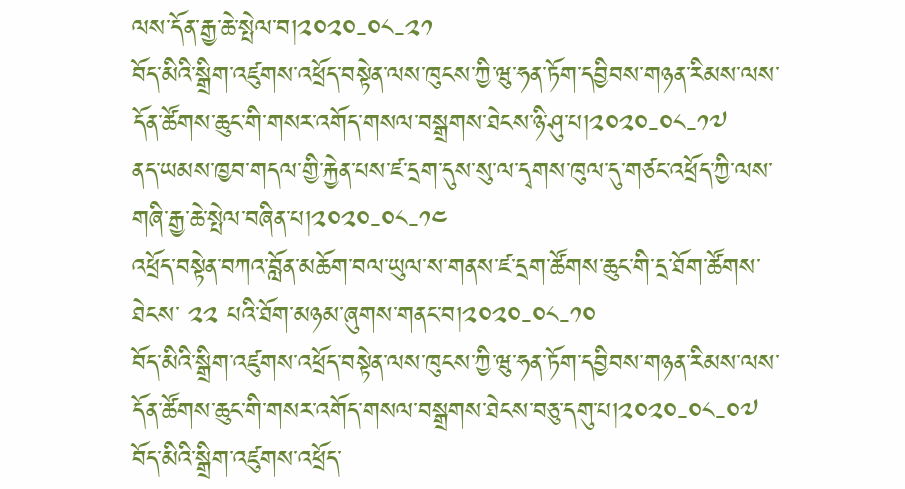ལས་དོན་རྒྱ་ཆེ་སྤེལ་བ།༢༠༢༠-༠༨-༢༡
བོད་མིའི་སྒྲིག་འཛུགས་འཕྲོད་བསྟེན་ལས་ཁུངས་ཀྱི་ཝུ་ཧན་ཏོག་དབྱིབས་གཉན་རིམས་ལས་དོན་ཚོགས་ཆུང་གི་གསར་འགོད་གསལ་བསྒྲགས་ཐེངས་ཉི་ཤུ་པ།༢༠༢༠-༠༨-༡༧
ནད་ཡམས་ཁྱབ་གདལ་གྱི་རྐྱེན་པས་ཛ་དྲག་དུས་སུ་ལ་དྭགས་ཁུལ་དུ་གཙང་འཕྲོད་ཀྱི་ལས་གཞི་རྒྱ་ཆེ་སྤེལ་བཞིན་པ།༢༠༢༠-༠༨-༡༤
འཕྲོད་བསྟེན་བཀའ་བློན་མཆོག་བལ་ཡུལ་ས་གནས་ཛ་དྲག་ཚོགས་ཆུང་གི་དྲ་ཐོག་ཚོགས་ཐེངས་ ༢༢ པའི་ཐོག་མཉམ་ཞུགས་གནང་བ།༢༠༢༠-༠༨-༡༠
བོད་མིའི་སྒྲིག་འཛུགས་འཕྲོད་བསྟེན་ལས་ཁུངས་ཀྱི་ཝུ་ཧན་ཏོག་དབྱིབས་གཉན་རིམས་ལས་དོན་ཚོགས་ཆུང་གི་གསར་འགོད་གསལ་བསྒྲགས་ཐེངས་བཅུ་དགུ་པ།༢༠༢༠-༠༨-༠༧
བོད་མིའི་སྒྲིག་འཛུགས་འཕྲོད་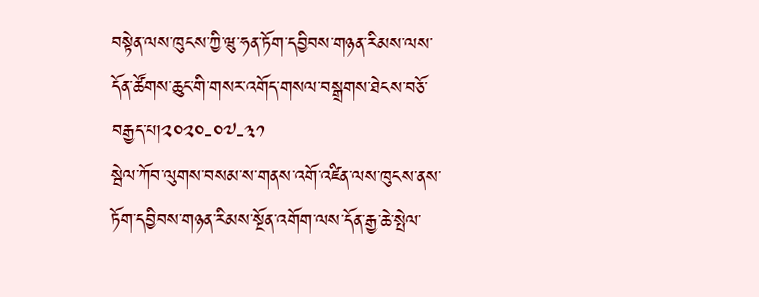བསྟེན་ལས་ཁུངས་ཀྱི་ཝུ་ཧན་ཏོག་དབྱིབས་གཉན་རིམས་ལས་དོན་ཚོགས་ཆུང་གི་གསར་འགོད་གསལ་བསྒྲགས་ཐེངས་བཅོ་བརྒྱད་པ།༢༠༢༠-༠༧-༣༡
སྦེལ་ཀོབ་ལུགས་བསམ་ས་གནས་འགོ་འཛིན་ལས་ཁུངས་ནས་ཏོག་དབྱིབས་གཉན་རིམས་སྔོན་འགོག་ལས་དོན་རྒྱ་ཆེ་སྤེལ་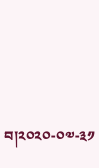བ།༢༠༢༠-༠༧-༣༡